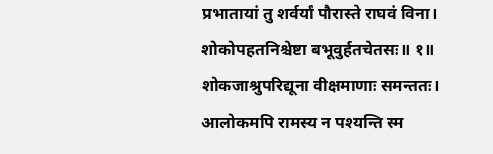प्रभातायां तु शर्वर्यां पौरास्ते राघवं विना। शोकोपहतनिश्चेष्टा बभूवुर्हतचेतसः॥ १॥ शोकजाश्रुपरिद्यूना वीक्षमाणाः समन्ततः। आलोकमपि रामस्य न पश्यन्ति स्म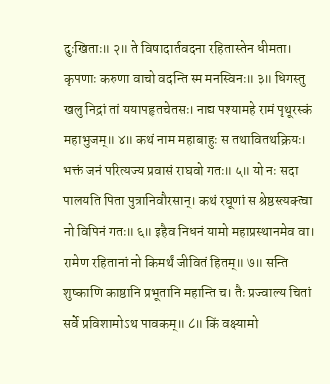दुःखिताः॥ २॥ ते विषादार्तवदना रहितास्तेन धीमता। कृपणाः करुणा वाचो वदन्ति स्म मनस्विनः॥ ३॥ धिगस्तु खलु निद्रां तां ययापहृतचेतसः। नाद्य पश्यामहे रामं पृथूरस्कं महाभुजम्॥ ४॥ कथं नाम महाबाहुः स तथावितथक्रियः। भक्तं जनं परित्यज्य प्रवासं राघवो गतः॥ ५॥ यो नः सदा पालयति पिता पुत्रानिवौरसान्। कथं रघूणां स श्रेष्ठस्त्यक्त्वा नो विपिनं गतः॥ ६॥ इहैव निधनं यामो महाप्रस्थानमेव वा। रामेण रहितानां नो किमर्थं जीवितं हितम्॥ ७॥ सन्ति शुष्काणि काष्ठानि प्रभूतानि महान्ति च। तैः प्रज्वाल्य चितां सर्वे प्रविशामोऽथ पावकम्॥ ८॥ किं वक्ष्यामो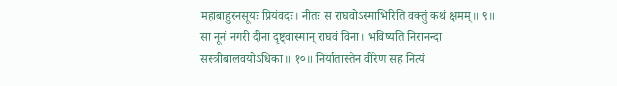महाबाहुरनसूयः प्रियंवदः। नीतः स राघवोऽस्माभिरिति वक्तुं कथं क्षमम्॥ ९॥ सा नूनं नगरी दीना दृष्ट्वास्मान् राघवं विना। भविष्यति निरानन्दा सस्त्रीबालवयोऽधिका॥ १०॥ निर्यातास्तेन वीरेण सह नित्यं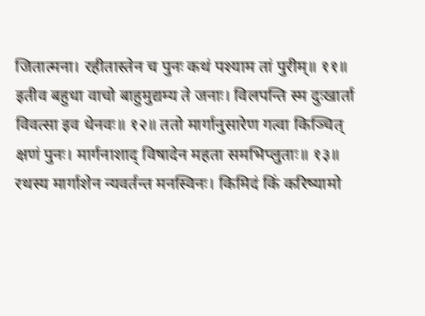जितात्मना। रहीतास्तेन च पुनः कथं पश्याम तां पुरीम्॥ ११॥ इतीव बहुधा वाचो बाहुमुद्यम्य ते जनाः। विलपन्ति स्म दुःखार्ता विवत्सा इव धेनवः॥ १२॥ ततो मार्गानुसारेण गत्वा किञ्चित् क्षणं पुनः। मार्गनाशाद् विषादेन महता समभिप्लुताः॥ १३॥ रथस्य मार्गाशेन न्यवर्तन्त मनस्विनः। किमिदं किं करिष्यामो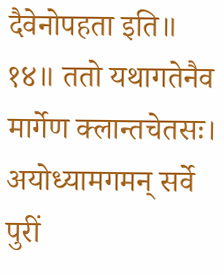दैवेनोपहता इति॥ १४॥ ततो यथागतेनैव मार्गेण क्लान्तचेतसः। अयोध्यामगमन् सर्वे पुरीं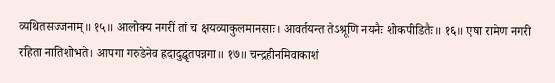व्यथितसज्जनाम्॥ १५॥ आलोक्य नगरीं तां च क्षयव्याकुलमानसाः। आवर्तयन्त तेऽश्रूणि नयनैः शोकपीडितैः॥ १६॥ एषा रामेण नगरी रहिता नातिशोभते। आपगा गरुडेनेव ह्रदादुद्धृतपन्नगा॥ १७॥ चन्द्रहीनमिवाकाशं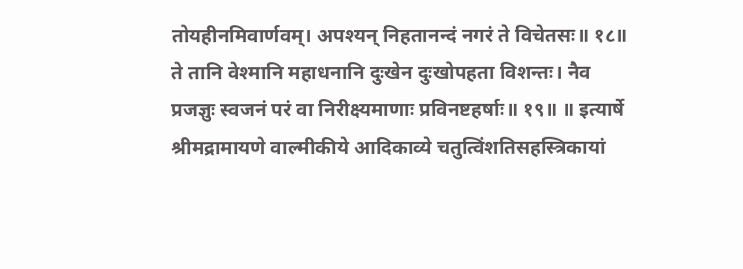तोयहीनमिवार्णवम्। अपश्यन् निहतानन्दं नगरं ते विचेतसः॥ १८॥ ते तानि वेश्मानि महाधनानि दुःखेन दुःखोपहता विशन्तः। नैव प्रजज्ञुः स्वजनं परं वा निरीक्ष्यमाणाः प्रविनष्टहर्षाः॥ १९॥ ॥ इत्यार्षे श्रीमद्रामायणे वाल्मीकीये आदिकाव्ये चतुत्विंशतिसहस्त्रिकायां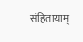संहितायाम्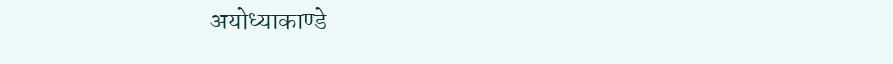अयोध्याकाण्डे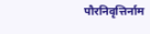पौरनिवृत्तिर्नाम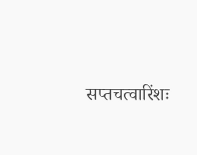सप्तचत्वारिंशः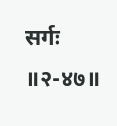सर्गः ॥२-४७॥